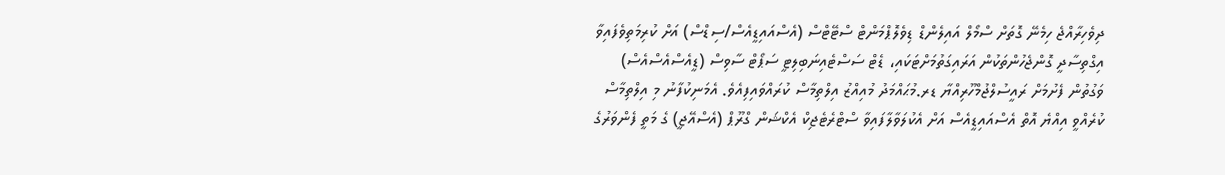ދިވެހިރާއްޖެ ހިމެނޭ ގޮތަށް ސްމޯލް އައިލެންޑް ޑިވެލޮޕްމަންޓް ސްޓޭޓްސް (އެސްއައިޑީއެސް/ސިޑްސް) އަށް ކުރިމަތިވެފައިވާ އިގްތިސާދީ ގޮންޖެހުންތަކުން އަރައިގަތުމަށްޓަކައި، ޑެޓް ސަސްޓެއިނަބިލިޓީ ސަޕޯޓް ސާވިސް (ޑީއެސްއެސްއެސް) ވަގުތުން ފެށުމަށް ރައީސުލްޖުމްހޫރިއްޔާ ޑރ.މުޙައްމަދު މުއިއްޒު އިލްތިމާސް ކުރައްވައިފިއެވެ. އެމަނިކުފާނު މި އިލްތިމާސް ކުރެއްވީ އިއްޔެ އޮތް އެސްއައިޑީއެސް އަށް އެކުލަވާލާފައިވާ ސްޓްރެޓެޖިކް އެކްޝަން ގްރޫޕް (އެސްއޭޖީ) ގެ މަތީ ފެންވަރުގެ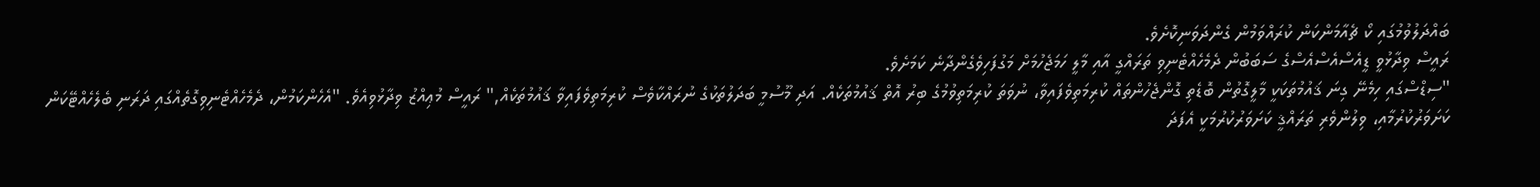ބައްދަލުވުމުގައި ކޯ ޗެއާމަންކަން ކުރައްވަމުން ގެންދަވަނިކޮށެވެ.
ރައީސް ވިދާޅުވީ ޑީއެސްއެސްއެސްގެ ސަބަބުން ދެމެހެއްޓެނިވި ތަރައްގީ އާއި މާލީ ހަމަޖެހުމަށް މަގުފަހިވެގެންދާނެ ކަމަށެވެ.
"ސިޑްސްގައި ހިމެނޭ ގިނަ ޤައުމުތަކަކީ މާލީގޮތުން ބޮޑެތި ގޮންޖެހުންތައް ކުރިމަތިވެފައިވާ، ނުވަތަ ކުރިމަތިވުމުގެ ބިރު އޮތް ޤައުމުތަކެއް. އަދި މޫސުމީ ބަދަލުތަކުގެ ނުރައްކާވެސް ކުރިމަތިވެފައިވާ ޤައުމުތަކެއް," ރައީސް މުޢިއްޒު ވިދާޅުވިއެވެ. "އެހެންކަމުން، ދެމެހެއްޓެނިވިގޮތެއްގައި ދަރަނި ބެލެހެއްޓޭކަން ކަށަވަރުކުރުމާއި، ވިލުންވެރި ތަރައްޤީ ކަށަވަރުކުރުމަކީ އެފަދަ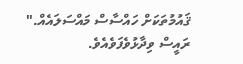ޤައުމުތަކަށް ހައްސާސް މައްސަލައެއް." ރައީސް ވިދާޅުވެފަވެއެވެ.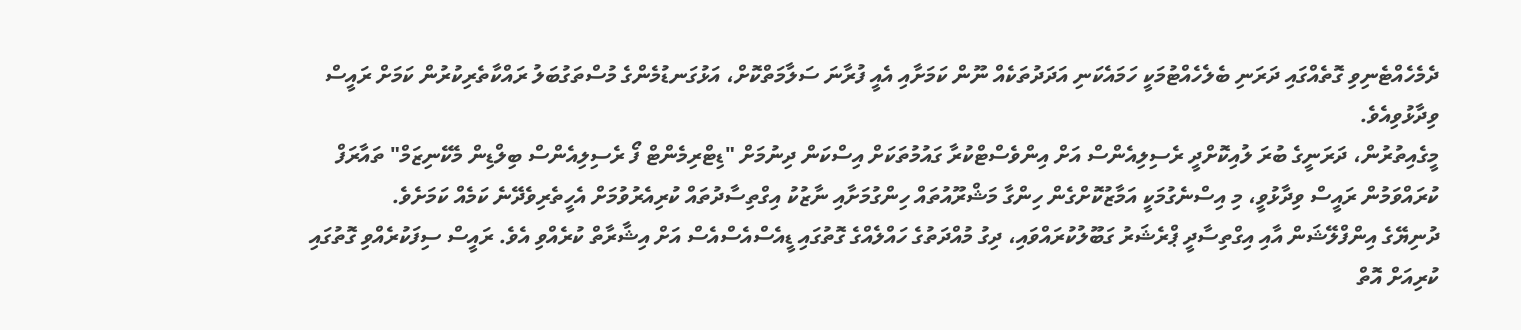ދެމެހެއްޓެނިވި ގޮތެއްގައި ދަރަނި ބެލެހެއްޓުމަކީ ހަމައެކަނި އަދަދުތަކެއް ނޫން ކަމަށާއި އެއީ ފުރާނަ ސަލާމަތްކޮށް، އަޅުގަނޑުމެންގެ މުސްތަގުބަލު ރައްކާތެރިކުރުން ކަމަށް ރައީސް ވިދާޅުވިއެވެ.
މީގެއިތުރުން، ދަރަނީގެ ބުރަ ލުއިކޮށްދީ ރެސިލިއެންސް އަށް އިންވެސްޓްކުރާ ގައުމުތަކަށް އިސްކަން ދިނުމަށް "ޑިޓްރިމެންޓް ފޯ ރެސިލިއެންސް ބިލްޑިން މެކޭނިޒަމް" ތައާރަފް ކުރައްވަމުން ރައީސް ވިދާޅުވީ، މި އިސްނެގުމަކީ އަމާޒުކޮށްގެން ހިންގާ މަޝްރޫއުތައް ހިންގުމަށާއި ނާޒުކު އިގްތިސާދުތައް ކުރިއެރުވުމަށް އެހީތެރިވެދޭނެ ކަމެއް ކަމަށެވެ.
ދުނިޔޭގެ އިންފްލޭޝަން އާއި އިގްތިސާދީ ޕްރެޝަރު ގަބޫލުކުރައްވައި، ދިގު މުއްދަތުގެ ހައްލެއްގެ ގޮތުގައި ޑީއެސްއެސްއެސް އަށް އިޝާރާތް ކުރެއްވި އެވެ. ރައީސް ސިފަކުރެއްވި ގޮތުގައި ކުރިއަށް އޮތް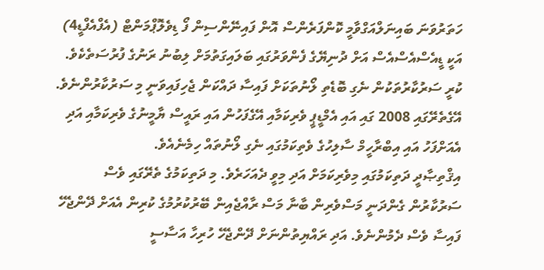ހަތަރުވަނަ ބައިނަލްއަގްވާމީ ކޮންފަރެންސް އޮން ފައިނޭންސިން ފޯ ޑިވެލޮޕްމަންޓް (އެފްއެފްޑީ4) އަކީ ޑީއެސްއެސްއެސް އަށް ދުނިޔޭގެ ފެންވަރުގައި ބަލައިގަތުމަށް ލިބުނު ރަނުގެ ފުރުސަތެކެވެ.
ކުރީ ސަރުކާރުތަކުން ނެގި ބޮޑެތި ލޯނުތަކަށް ފައިސާ ދައްކަން ޖެހިފައިވަނީ މި ސަރުކާރުންނެވެ. އޭގެތެރޭގައި 2008 ގައި އައި އެމްޑީޕީ ވެރިކަމާއި އޭގެފަހުން އައި ރައީސް ޔާމީނުގެ ވެރިކަމާއި އަދި އެއަށްފަހު އައި އިބްރާހީމް ސާލިހުގެ ވެތިކަމުގައި ނެގި ލޯނުތައް ހިމެނެއެވެ.
އިޤްތިޞާދީ ދަތިކަމުގައި މިވެރިކަމަށް އަދި މިވީ ދެއަހަރެވެ. މި ދަތިކަމުގެ ތެރޭގައި ވެސް ސަރުކާރުން ގެންދަނީ މަސްވެރިން ބާނާ މަސް ރާއްޖެއިން ބޭރުކުރުމުގެ ކުރިން އެއަށް ދޭންޖެހޭ ފައިސާ ވެސް ދެމުންނެވެ. އަދި ރައްޔިތުންނަށް ދޭންޖެހޭ ހުރިހާ އަސާސީ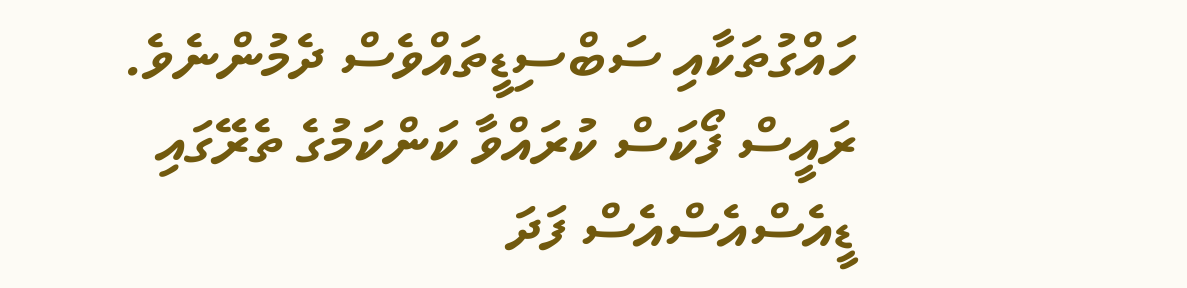ހައްގުތަކާއި ސަބްސިޑީތައްވެސް ދެމުންނެވެ.
ރައީސް ފޯކަސް ކުރައްވާ ކަންކަމުގެ ތެރޭގައި ޑީއެސްއެސްއެސް ފަދަ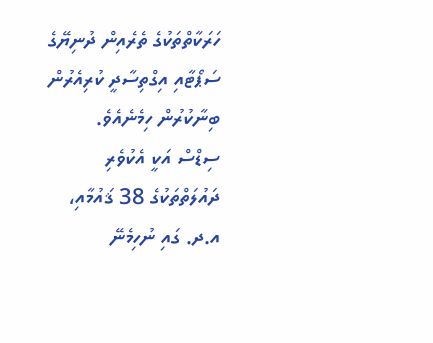ހަރަކާތްތަކުގެ ތެރެއިން ދުނިޔޭގެ ސަޕޯޓާއި އިގްތިސާދީ ކުރިއެރުން ބިނާކުރުން ހިމެނެއެވެ.
ސިޑްސް އަކީ އެކުވެރި ދައުލަތްތަކުގެ 38 ޤައުމާއި، އ.ދ. ގައި ނުހިމެނޭ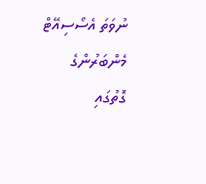ނުވަތަ އެސޯސިއޭޓް މެންބަރުންގެ ގޮތުގައި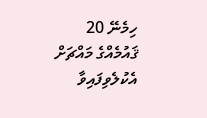ހިމެނޭ 20 ޤައުމެއްގެ މައްޗަށް އެކުލެވިފައިވާ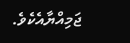ޖަމިއްޔާއެކެވެ.